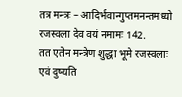तत्र मन्त्रः – आदिर्भवान्गुप्तमनन्तमध्यो रजस्वला देव वयं नमामः 142.
तत एतेन मन्त्रेण शुद्धा भूमे रजस्वलाः
एवं दुष्यति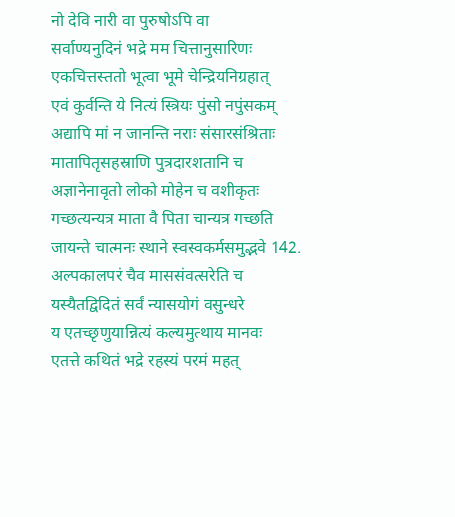नो देवि नारी वा पुरुषोऽपि वा
सर्वाण्यनुदिनं भद्रे मम चित्तानुसारिणः
एकचित्तस्ततो भूत्वा भूमे चेन्द्रियनिग्रहात्
एवं कुर्वन्ति ये नित्यं स्त्रियः पुंसो नपुंसकम्
अद्यापि मां न जानन्ति नराः संसारसंश्रिताः
मातापितृसहस्राणि पुत्रदारशतानि च
अज्ञानेनावृतो लोको मोहेन च वशीकृतः
गच्छत्यन्यत्र माता वै पिता चान्यत्र गच्छति
जायन्ते चात्मनः स्थाने स्वस्वकर्मसमुद्भवे 142.
अल्पकालपरं चैव माससंवत्सरेति च
यस्यैतद्विदितं सर्वं न्यासयोगं वसुन्धरे
य एतच्छृणुयान्नित्यं कल्यमुत्थाय मानवः
एतत्ते कथितं भद्रे रहस्यं परमं महत्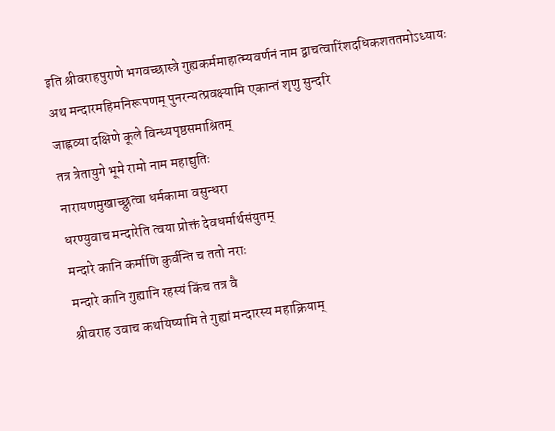इति श्रीवराहपुराणे भगवच्छास्त्रे गुह्यकर्ममाहात्म्यवर्णनं नाम द्वाचत्वारिंशदधिकशततमोऽध्यायः
अथ मन्दारमहिमनिरूपणम् पुनरन्यत्प्रवक्ष्यामि एकान्तं शृणु सुन्दरि
जाह्नव्या दक्षिणे कूले विन्ध्यपृष्ठसमाश्रितम्
तत्र त्रेतायुगे भूमे रामो नाम महाद्युतिः
नारायणमुखाच्छ्रुत्वा धर्मकामा वसुन्धरा
धरण्युवाच मन्दारेति त्वया प्रोक्तं देवधर्मार्थसंयुतम्
मन्दारे कानि कर्माणि कुर्वन्ति च ततो नराः
मन्दारे कानि गुह्यानि रहस्यं किंच तत्र वै
श्रीवराह उवाच कथयिष्यामि ते गुह्यां मन्दारस्य महाक्रियाम्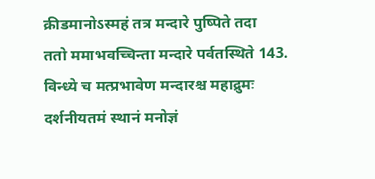क्रीडमानोऽस्महं तत्र मन्दारे पुष्पिते तदा
ततो ममाभवच्चिन्ता मन्दारे पर्वतस्थिते 143.
विन्ध्ये च मत्प्रभावेण मन्दारश्च महाद्रुमः
दर्शनीयतमं स्थानं मनोज्ञं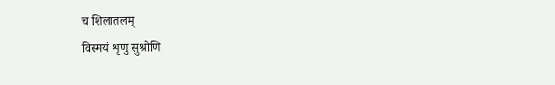च शिलातलम्
विस्मयं शृणु सुश्रोणि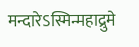मन्दारेऽस्मिन्महाद्रुमे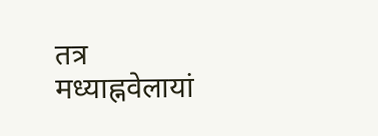तत्र मध्याह्नवेलायां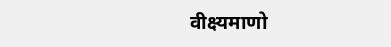वीक्ष्यमाणो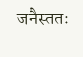जनैस्ततः